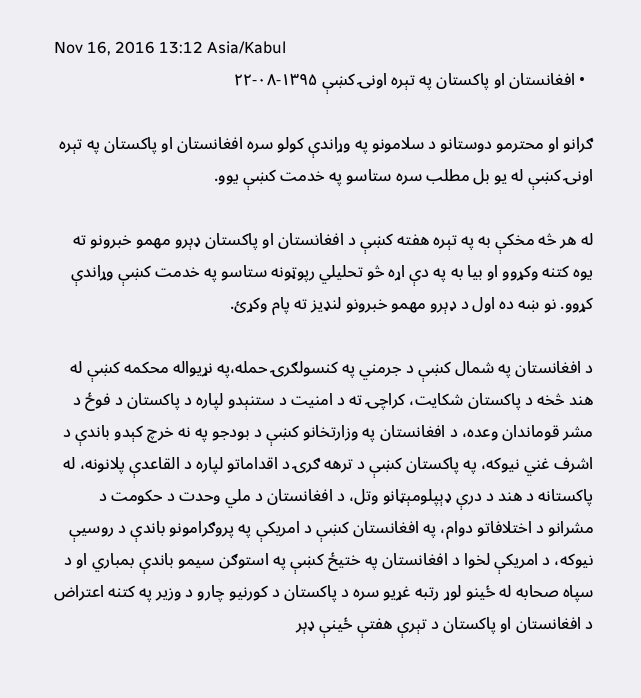Nov 16, 2016 13:12 Asia/Kabul
  • افغانستان او پاکستان په تېره اونۍ کښې ۱۳۹۵-۰۸-۲۲

ګرانو او محترمو دوستانو د سلامونو په وړاندې کولو سره افغانستان او پاکستان په تېره اونۍ کښې له يو بل مطلب سره ستاسو په خدمت کښې يوو.

له هر څه مخکې به په تېره هفته کښې د افغانستان او پاکستان ډېرو مهمو خبرونو ته يوه کتنه وکړوو او بيا به په دې اړه څو تحليلي رپوټونه ستاسو په خدمت کښې وړاندې کړوو. نو ښه ده اول د ډېرو مهمو خبرونو لنډيز ته پام وکړئ.

د افغانستان په شمال کښې د جرمني په کنسولګرۍ حمله،په نړيواله محکمه کښې له هند څخه د پاکستان شکايت، کراچۍ ته د امنيت د ستنېدو لپاره د پاکستان د فوځ د مشر قوماندان وعده، د افغانستان په وزارتخانو کښې د بودجو په نه خرچ کېدو باندې د اشرف غني نيوکه، په پاکستان کښې د ترهه ګرۍ د اقداماتو لپاره د القاعدې پلانونه، له پاکستانه د هند د درې ډېپلومېټانو وتل، د افغانستان د ملي وحدت د حکومت د مشرانو د اختلافاتو دوام، په افغانستان کښې د امريکې په پروګرامونو باندې د روسيې نيوکه، د امريکې لخوا د افغانستان په ختيځ کښې په استوګن سيمو باندې بمباري او د سپاه صحابه له ځينو لوړ رتبه غړيو سره د پاکستان د کورنيو چارو د وزير په کتنه اعتراض د افغانستان او پاکستان د تېرې هفتې ځينې ډېر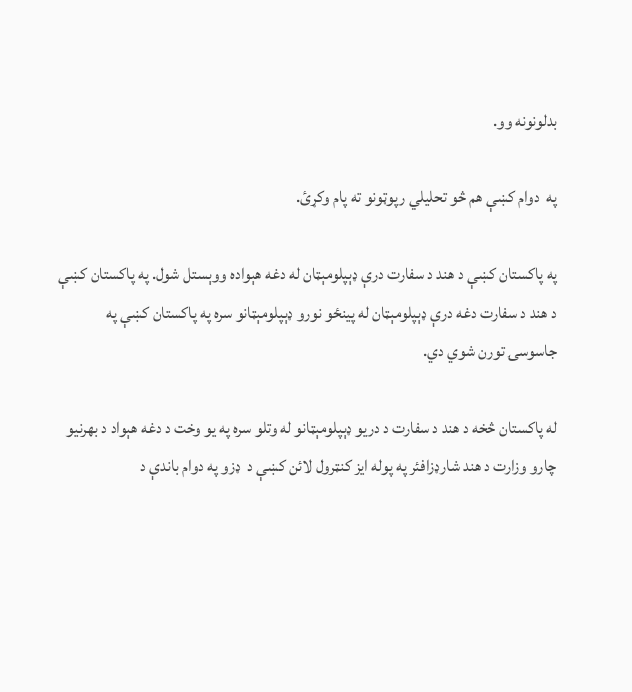بدلونونه وو.

په  دوام کښې هم څو تحليلي رپوټونو ته پام وکړئ.

په پاکستان کښې د هند د سفارت درې ډېپلومېټان له دغه هېواده ووېستل شول. په پاکستان کښې د هند د سفارت دغه درې ډېپلومېټان له پينځو نورو ډېپلومېټانو سره په پاکستان کښې په جاسوسۍ تورن شوي دي.

له پاکستان څخه د هند د سفارت د دريو ډېپلومېټانو له وتلو سره په يو وخت د دغه هېواد د بهرنيو چارو وزارت د هند شارډزافئر په پوله ايز کنټرول لائن کښې د  ډزو په دوام باندې د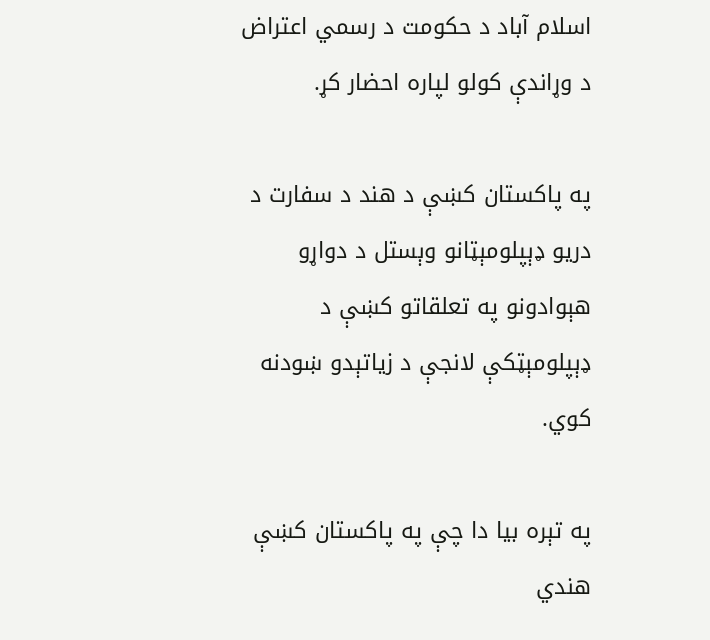اسلام آباد د حکومت د رسمي اعتراض د وړاندې کولو لپاره احضار کړ.

په پاکستان کښې د هند د سفارت د دريو ډېپلومېټانو وېستل د دواړو هېوادونو په تعلقاتو کښې د ډېپلومېټکې لانجې د زياتېدو ښودنه کوي.

په تېره بيا دا چې په پاکستان کښې هندي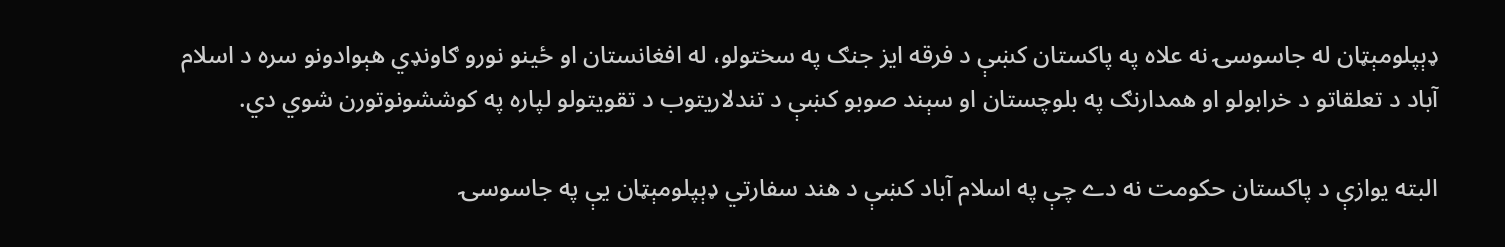ډېپلومېټان له جاسوسۍ نه علاه په پاکستان کښې د فرقه ايز جنګ په سختولو، له افغانستان او ځينو نورو ګاونډي هېوادونو سره د اسلام آباد د تعلقاتو د خرابولو او همدارنګ په بلوچستان او سېند صوبو کښې د تندلاريتوب د تقويتولو لپاره په کوششونوتورن شوي دي.

البته يوازې د پاکستان حکومت نه دے چې په اسلام آباد کښې د هند سفارتي ډېپلومېټان يې په جاسوسۍ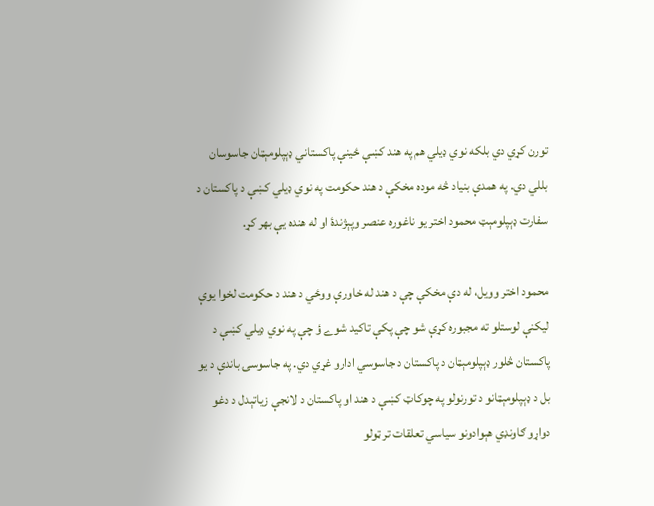تورن کړي دي بلکه نوي ډيلي هم په هند کښې ځينې پاکستاني ډېپلومېټان جاسوسان بللي دي. په همدې بنياد څه موده مخکې د هند حکومت په نوي ډيلي کښې د پاکستان د سفارت ډېپلومېټ محمود اختر يو ناغوره عنصر وپېژندۀ او له هنده يې بهر کړ.

محمود اختر وويل، له دې مخکې چې د هند له خاورې ووځي د هند د حکومت لخوا يوې ليکنې لوستلو ته مجبوره کړې شو چې پکې تاکيد شوے ؤ چې په نوي ډيلي کښې د پاکستان څلور ډېپلومېټان د پاکستان د جاسوسي ادارو غړي دي. په جاسوسۍ باندې د يو بل د ډېپلومېټانو د تورنولو په چوکاټ کښې د هند او پاکستان د لانجې زياتېدل د دغو دواړو ګاونډي هېوادونو سياسي تعلقات تر ټولو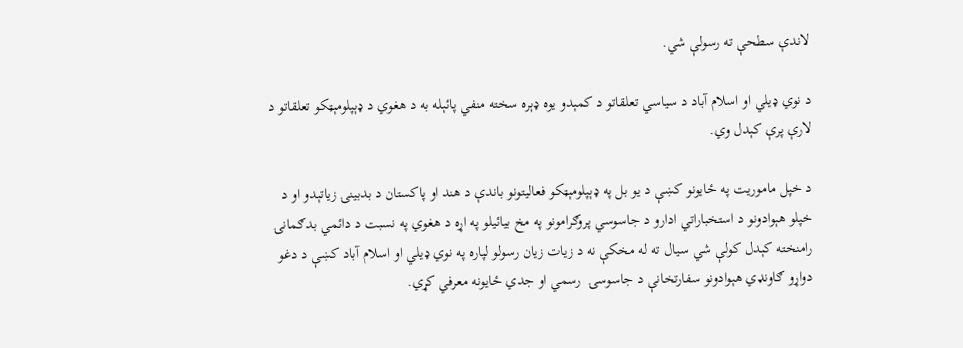لاندې سطحې ته رسولې شي.

د نوي ډيلي او اسلام آباد د سياسي تعلقاتو د کمېدو يوه ډېره سخته منفي پائېله به د هغوي د ډېپلومېټکو تعلقاتو د لارې پرې کېدل وي.

د خپل ماموريت په ځايونو کښې د يو بل په ډېپلومېټکو فعاليتونو باندې د هند او پاکستان د بدبينۍ زياتېدو او د خپلو هېوادونو د استخباراتي ادارو د جاسوسي پروګرامونو په مخ بيائيلو په اړه د هغوي په نسبت د دائمي بدګمانۍ رامنخته کېدل کولې شي سيال ته له مخکې نه د زيات زيان رسولو لپاره په نوي ډيلي او اسلام آباد کښې د دغو دواړو ګاونډي هېوادونو سفارتخانې د جاسوسۍ  رسمي او جدي ځايونه معرفي کړي.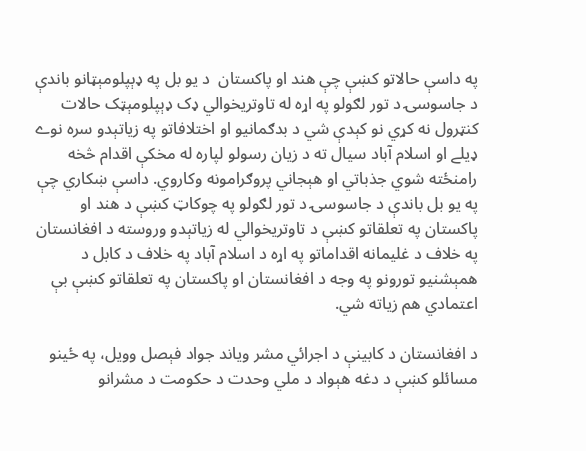په داسې حالاتو کښې چې هند او پاکستان  د يو بل په ډېپلومېټانو باندې د جاسوسۍ د تور لګولو په اړه له تاوتريخوالي ډک ډېپلومېټک حالات کنټرول نه کړي نو کېدې شي د بدګمانيو او اختلافاتو په زياتېدو سره نوے ډيلے او اسلام آباد سيال ته د زيان رسولو لپاره له مخکې اقدام څخه رامنځته شوي جذباتي او هېجاني پروګرامونه وکاروي. داسې ښکاري چې په يو بل باندې د جاسوسۍ د تور لګولو په چوکاټ کښې د هند او پاکستان په تعلقاتو کښې د تاوتريخوالي له زياتېدو وروسته د افغانستان په خلاف د غليمانه اقداماتو په اړه د اسلام آباد په خلاف د کابل د همېشنيو تورونو په وجه د افغانستان او پاکستان په تعلقاتو کښې بې اعتمادي هم زياته شي.

د افغانستان د کابينې د اجرائي مشر وياند جواد فېصل وويل، په ځينو مسائلو کښې د دغه هېواد د ملي وحدت د حکومت د مشرانو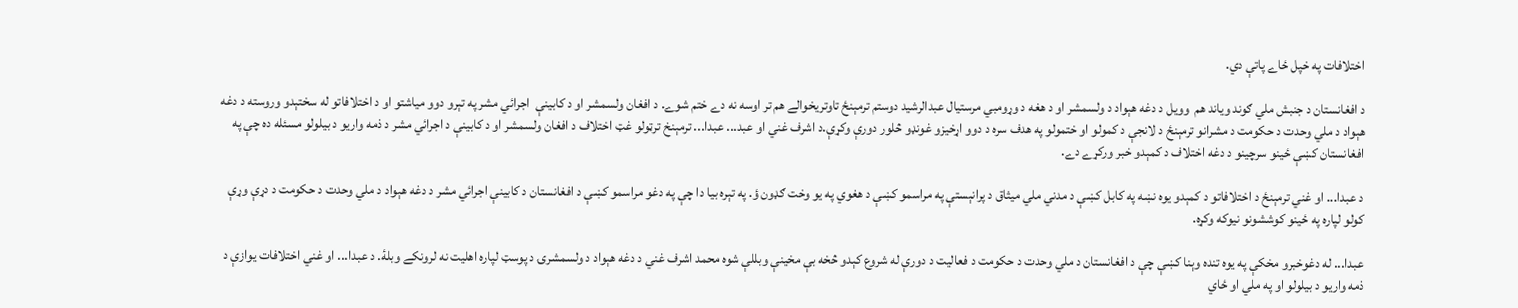اختلافات په خپل ځاے پاتې دي.

د افغانستان د جنبش ملي ګوند وياند هم  وويل د دغه هېواد د ولسمشر او د هغه د وړومبي مرستيال عبدالرشيد دوستم ترمېنځ تاوتريخوالے هم تر اوسه نه دے ختم شوے. د افغان ولسمشر او د کابينې  اجرائي مشر په تېرو دوو مياشتو او د اختلافاتو له سختېدو وروسته د دغه هېواد د ملي وحدت د حکومت د مشرانو ترمېنځ د لانجې د کمولو او ختمولو په هدف سره د دوو اړخيزو غونډو څلور دورې وکړې.د اشرف غني او عبد... عبدا... ترمېنخ ترټولو غټ اختلاف د افغان ولسمشر او د کابينې د اجرائي مشر د ذمه واريو د بيلولو مسئله ده چې په افغانستان کښې ځينو سرچينو د دغه اختلاف د کمېدو خبر ورکړے دے.

د عبدا... او غني ترمېنځ د اختلافاتو د کمېدو يوه نښه په کابل کښې د مدني ملي ميثاق د پرانېستې په مراسمو کښې د هغوي په يو وخت ګډون ؤ. په تېره بيا دا چې په دغو مراسمو کښې د افغانستان د کابينې اجرائي مشر د دغه هېواد د ملي وحدت د حکومت د دړې وړې کولو لپاره په ځينو کوششونو نيوکه وکړه.

عبدا... له دغوخبرو مخکې په يوه تنده وېنا کښې چې د افغانستان د ملي وحدت د حکومت د فعاليت د دورې له شروع کېدو څخه بې مخينې وبللې شوه محمد اشرف غني د دغه هېواد د ولسمشرۍ د پوسټ لپاره اهليت نه لرونکے وبلۀ. د عبدا... او غني اختلافات يوازې د ذمه واريو د بيلولو او په ملي او ځاي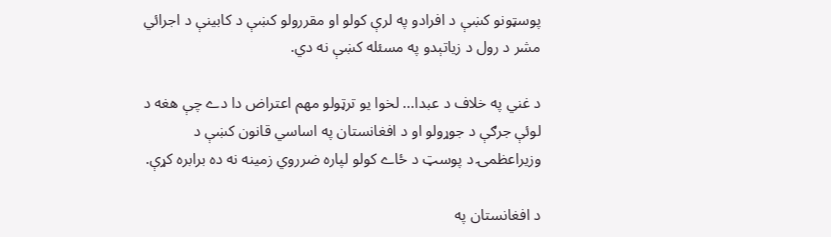پوسټونو کښې د افرادو په لرې کولو او مقررولو کښې د کابينې د اجرائي مشر د رول د زياتېدو په مسئله کښې نه دي.

د غني په خلاف د عبدا... لخوا يو ترټولو مهم اعتراض دا دے چې هغه د لوئې جرګې د جوړولو او د افغانستان په اساسي قانون کښې د وزيراعظمۍ د پوسټ د ځاے کولو لپاره ضرروي زمينه نه ده برابره کړې.

د افغانستان په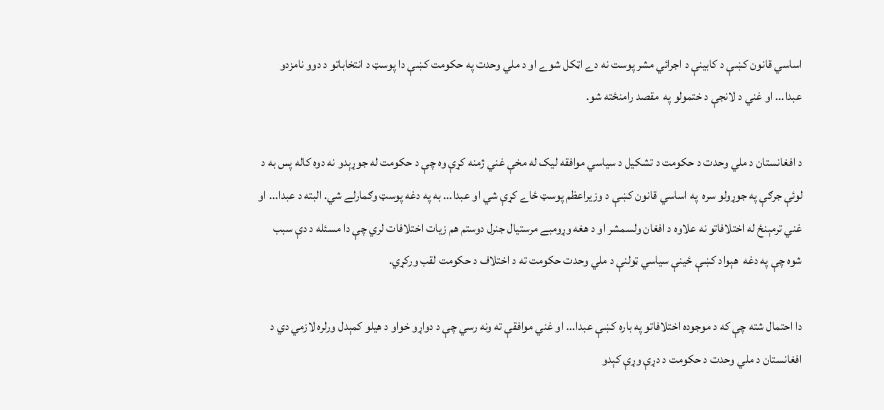اساسي قانون کښې د کابينې د اجرائي مشر پوست نه دے اټکل شوے او د ملي وحدت په حکومت کښې دا پوسټ د انتخاباتو د دوو نامزدو عبدا... او غني د لانجې د ختمولو په  مقصد رامنځته شو.

د افغانستان د ملي وحدت د حکومت د تشکيل د سياسي موافقه ليک له مخې غني ژمنه کړې وه چې د حکومت له جوړېدو نه دوه کاله پس به د لوئې جرګې په جوړولو سره  په اساسي قانون کښې د وزيراعظم پوسټ ځاے کړې شي او عبدا... به په دغه پوسټ وګمارلے شي. البته د عبدا... او غني ترمېنځ له اختلافاتو نه علاوه د افغان ولسمشر او د هغه وړومبے مرستيال جنرل دوستم هم زيات اختلافات لري چې دا مسئله د دې سبب شوه چې په دغه  هېواد کښې ځينې سياسي ټولنې د ملي وحدت حکومت ته د اختلاف د حکومت لقب ورکړي.

دا احتمال شته چې که د موجوده اختلافاتو په باره کښې عبدا... او غني موافقې ته ونه رسي چې د دواړو خواو د هيلو کمېدل ورلره لازمي دي د افغانستان د ملي وحدت د حکومت د دړې وړې کېدو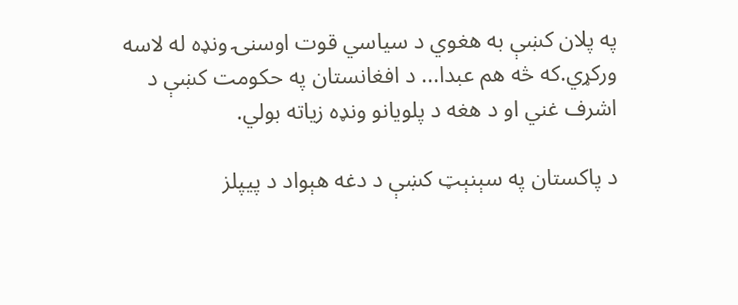په پلان کښې به هغوي د سياسي قوت اوسنۍ ونډه له لاسه ورکړي.که څه هم عبدا... د افغانستان په حکومت کښې د اشرف غني او د هغه د پلويانو ونډه زياته بولي.

د پاکستان په سېنېټ کښې د دغه هېواد د پيپلز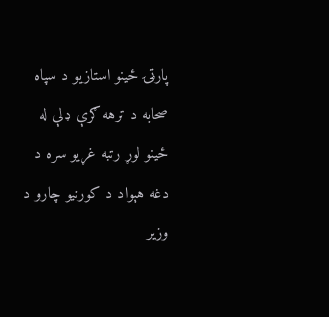پارټۍ ځينو استازيو د سپاه صحابه د ترهه ګرې ډلې له ځينو لوړ رتبه غړيو سره د دغه هېواد د کورنيو چارو د وزير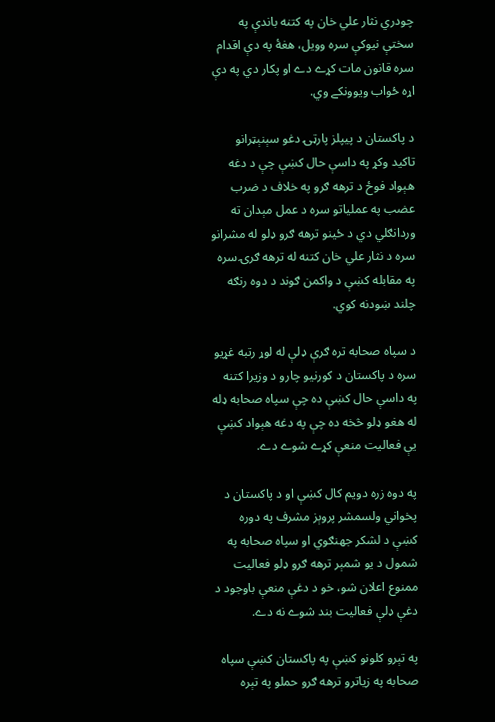چودري نثار علي خان په کتنه باندې په سختې نيوکې سره وويل، هغۀ په دې اقدام سره قانون مات کړے دے او پکار دي په دې اړه ځواب ويوونکے وي.

د پاکستان د پيپلز پارټۍ دغو سېنېټرانو تاکيد وکړ په داسې حال کښې چې د دغه هېواد فوځ د ترهه ګرو په خلاف د ضرب عضب په عملياتو سره د عمل مېدان ته وردانګلي دي د ځينو ترهه ګرو ډلو له مشرانو سره د نثار علي خان کتنه له ترهه ګرۍ سره په مقابله کښې د واکمن ګوند د دوه رنګه چلند ښودنه کوي.

د سپاه صحابه تره ګرې ډلې له لوړ رتبه غړيو سره د پاکستان د کورنيو چارو د وزيرا کتنه په داسې حال کښې ده چې سپاه صحابه ډله له هغو ډلو څخه ده چې په دغه هېواد کښې يې فعاليت منعې کړے شوے دے.

په دوه زره دويم کال کښې او د پاکستان د پخواني ولسمشر پروېز مشرف په دوره کښې د لشکر جهنګوي او سپاه صحابه په شمول د يو شمېر ترهه ګرو ډلو فعاليت ممنوع اعلان شو، خو د دغې منعې باوجود د دغې ډلې فعاليت بند شوے نه دے.

په تېرو کلونو کښې په پاکستان کښې سپاه صحابه په زياترو ترهه ګرو حملو په تېره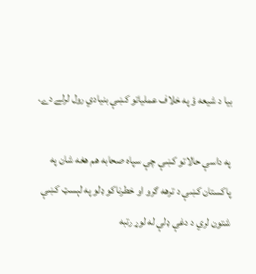بيا د شيعه ؤ په خلاف عملياتو کښې بنيادي رول لرلے دے.

په داسې حالاتو کښې چې سپاه صحابه هم هغه شان په پاکستان کښې د ترهه ګرو او خطرناکو ډلو په لېسټ کښې شتون لري د دغې ډلې له لوړ رتبه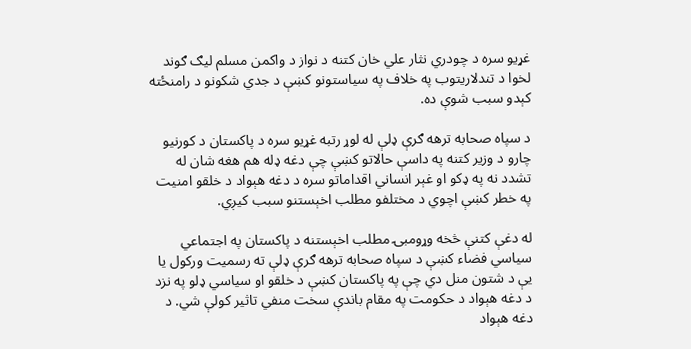غړيو سره د چودري نثار علي خان کتنه د نواز د واکمن مسلم ليګ ګوند لخوا د تندلاريتوب په خلاف په سياستونو کښې د جدي شکونو د رامنځته کېدو سبب شوې ده.

د سپاه صحابه ترهه ګرې ډلې له لوړ رتبه غړيو سره د پاکستان د کورنيو چارو د وزير کتنه په داسې حالاتو کښې چې دغه ډله هم هغه شان له تشدد نه په ډکو او غېر انساني اقداماتو سره د دغه هېواد د خلقو امنيت په خطر کښې اچوي د مختلفو مطلب اخېستنو سبب کيږي.

له دغې کتنې څخه وړومبۍ مطلب اخېستنه د پاکستان په اجتماعي سياسي فضاء کښې د سپاه صحابه ترهه ګرې ډلې ته رسميت ورکول يا يې د شتون منل دي چې په پاکستان کښې د خلقو او سياسي ډلو په نزد د دغه هېواد د حکومت په مقام باندې سخت منفي تاثير کولې شي. د دغه هېواد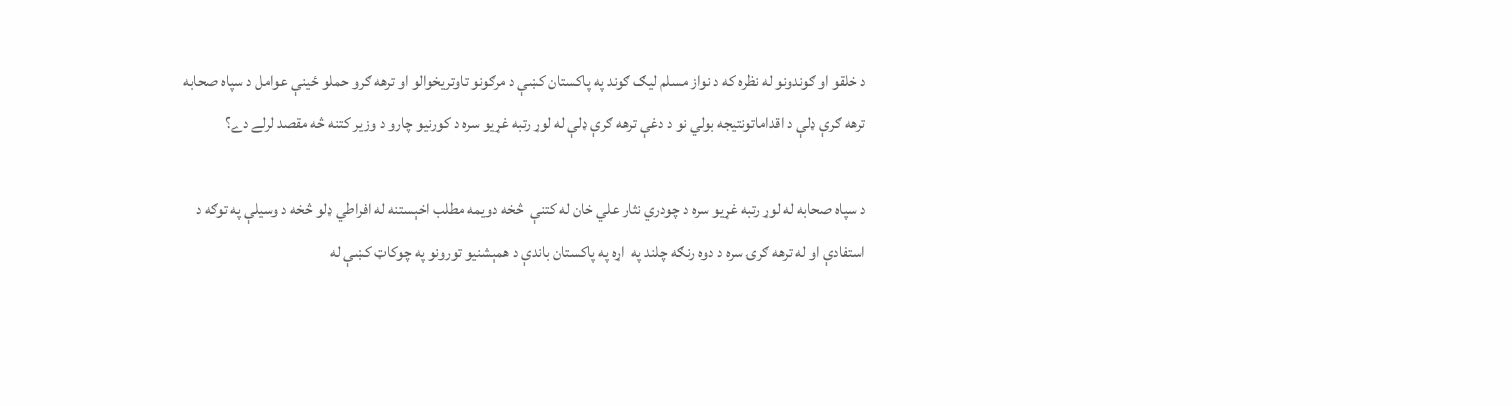د خلقو او ګوندونو له نظره که د نواز مسلم ليګ ګوند په پاکستان کښې د مرګونو تاوتريخوالو او ترهه ګرو حملو ځينې عوامل د سپاه صحابه ترهه ګرې ډلې د اقداماتونتيجه بولي نو د دغې ترهه ګرې ډلې له لوړ رتبه غړيو سره د کورنيو چارو د وزير کتنه څه مقصد لرلے دے؟

د سپاه صحابه له لوړ رتبه غړيو سره د چودري نثار علي خان له کتنې  څخه دويمه مطلب اخېستنه له افراطي ډلو څخه د وسيلې په توګه د استفادې او له ترهه ګرۍ سره د دوه رنګه چلند په  اړه په پاکستان باندې د همېشنيو تورونو په چوکاټ کښې له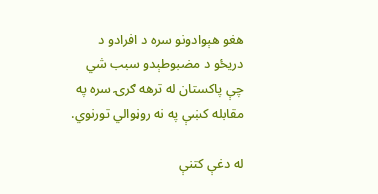هغو هېوادونو سره د افرادو د دريځو د مضبوطېدو سبب شي چې پاکستان له ترهه ګرۍ سره په مقابله کښې په نه روڼوالي تورنوي.

له دغې کتنې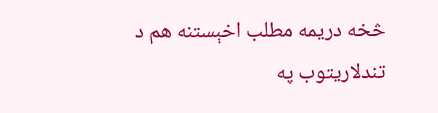څخه دريمه مطلب اخېستنه هم د تندلاريتوب په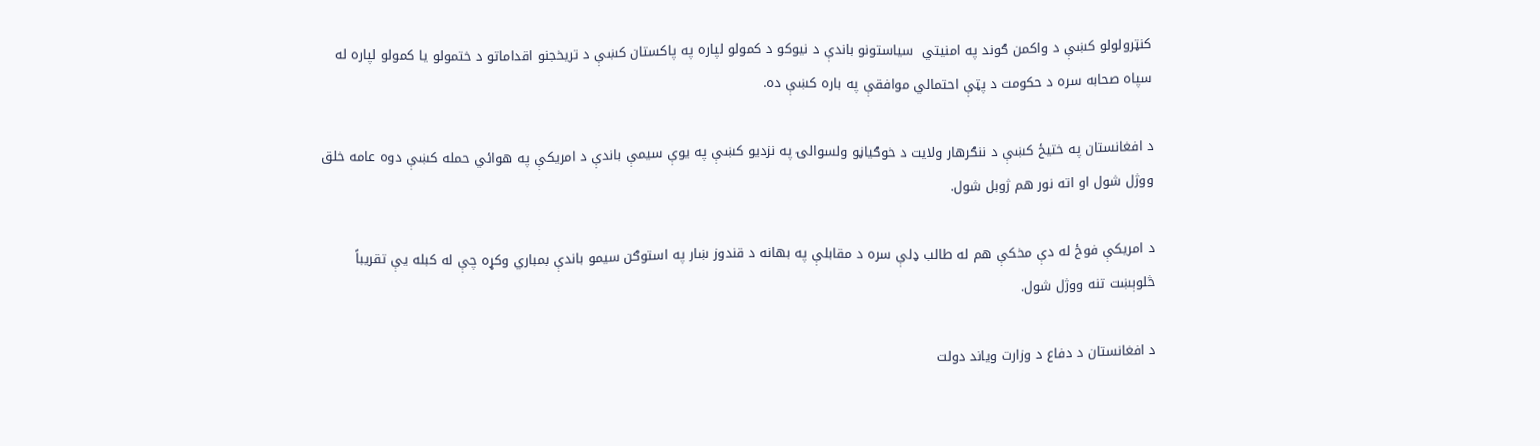کنټرولولو کښې د واکمن ګوند په امنيتي  سياستونو باندې د نيوکو د کمولو لپاره په پاکستان کښې د تريخجنو اقداماتو د ختمولو يا کمولو لپاره له سپاه صحابه سره د حکومت د پټې احتمالي موافقې په باره کښې ده.

د افغانستان په ختيځ کښې د ننګرهار ولايت د خوګياڼو ولسوالۍ په نزديو کښې په يوې سيمې باندې د امريکې په هوائي حمله کښې دوه عامه خلق ووژل شول او اته نور هم ژوبل شول.

د امريکې فوځ له دې مخکې هم له طالب ډلې سره د مقابلې په بهانه د قندوز ښار په استوګن سيمو باندې بمباري وکړه چې له کبله يې تقريباً څلوېښت تنه ووژل شول.

د افغانستان د دفاع د وزارت وياند دولت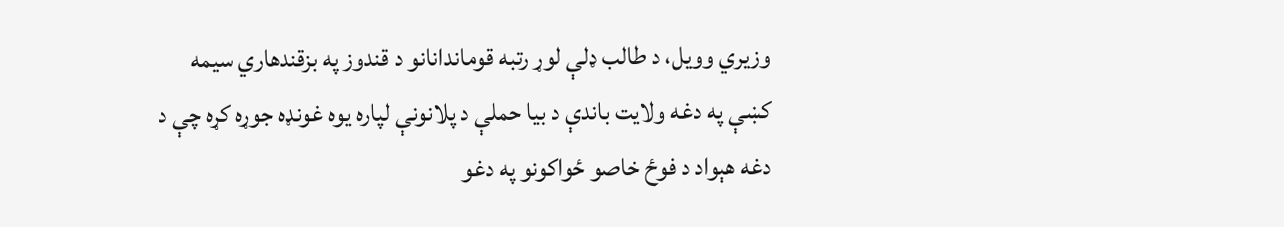وزيري وويل، د طالب ډلې لوړ رتبه قوماندانانو د قندوز په بزقندهاري سيمه کښې په دغه ولايت باندې د بيا حملې د پلانونې لپاره يوه غونډه جوړه کړه چې د دغه هېواد د فوځ خاصو ځواکونو په دغو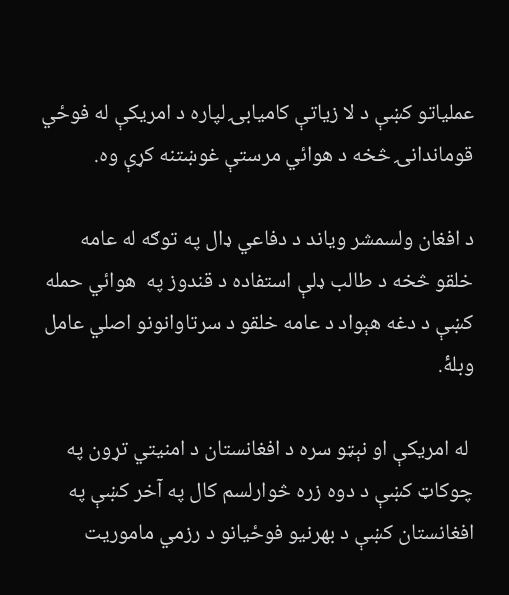عملياتو کښې د لا زياتې کاميابۍ لپاره د امريکې له فوځي قوماندانۍ څخه د هوائي مرستې غوښتنه کړې وه.

د افغان ولسمشر وياند د دفاعي ډال په توګه له عامه خلقو څخه د طالب ډلې استفاده د قندوز په  هوائي حمله کښې د دغه هېواد د عامه خلقو د سرتاوانونو اصلي عامل وبلۀ.

 له امريکې او نېټو سره د افغانستان د امنيتي تړون په چوکاټ کښې د دوه زره څوارلسم کال په آخر کښې په افغانستان کښې د بهرنيو فوځيانو د رزمي ماموريت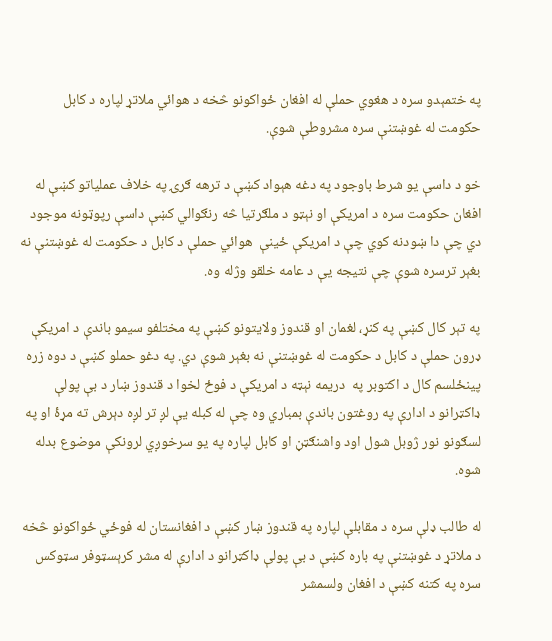په ختمېدو سره د هغوي حملې له افغان ځواکونو څخه د هوائي ملاتړ لپاره د کابل حکومت له غوښتنې سره مشروطې شوې.

خو د داسې يو شرط باوجود په دغه هېواد کښې د ترهه ګرۍ په خلاف عملياتو کښې له افغان حکومت سره د امريکې او نېټو د ملګرتيا څه رنګوالي کښې داسې رپوټونه موجود دي چې دا ښودنه کوي چې د امريکې ځينې  هوائي حملې د کابل د حکومت له غوښتنې نه بغېر ترسره شوې چې نتيجه يې د عامه خلقو وژله وه.

په تېر کال کښې په کنړ، لغمان او قندوز ولايتونو کښې په مختلفو سيمو باندې د امريکې ډرون حملې د کابل د حکومت له غوښتنې نه بغېر شوې دي. په دغو حملو کښې د دوه زره پينځلسم کال د اکتوبر په  دريمه نېټه د امريکې د فوځ لخوا د قندوز ښار د بې پولې ډاکټرانو د ادارې په روغتون باندې بمباري وه چې له کبله يې لږ تر لږه دېرش ته مړۀ او په لسګونو نور ژوبل شول اود واشنګټڼ او کابل لپاره په يو سرخوږي لرونکې موضوع بدله شوه.

له طالب ډلې سره د مقابلې لپاره په قندوز ښار کښې د افغانستان له فوځي ځواکونو څخه د ملاتړ د غوښتنې په باره کښې د بې پولې ډاکټرانو د ادارې له مشر کرېسټوفر سټوکس سره په کتنه کښې د افغان ولسمشر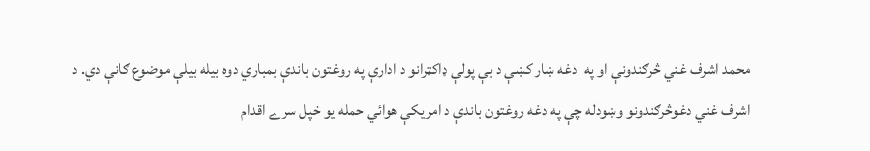محمد اشرف غني څرګندونې او په  دغه ښار کښې د بې پولې ډاکټرانو د ادارې په روغتون باندې بمباري دوه بيله بيلې موضوع ګانې دي. د اشرف غني دغوڅرګندونو وښودله چې په دغه روغتون باندې د امريکې هوائي حمله يو خپل سرے اقدام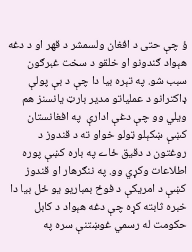ؤ چې حتی د افغان ولسمشر د قهر او د دغه هېواد ګندونو او خلقو د سخت غبرګون سبب شو. په تېره بيا دا چې د بې پولې ډاکترانو د عملياتو مدير بارټ يانسنز هم ويلي وو چې دغې ادارې  په افغانستان کښې ښکېلو ټولو خواو ته د قندوز د روغتون د دقيق ځاے په باره کښې پوره اطلاعات وکړي وو. په ننګرهار او قندوز کښې د امريکې د فوځ بمباريو يو ځل بيا دا خبره ثابته کړه چې دغه هېواد د کابل حکومت له رسمي غوښتنې سره په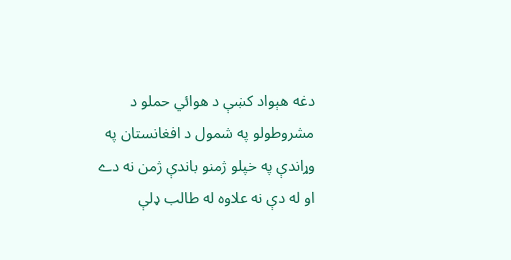دغه هېواد کښې د هوائي حملو د مشروطولو په شمول د افغانستان په وړاندې په خپلو ژمنو باندې ژمن نه دے او له دې نه علاوه له طالب ډلې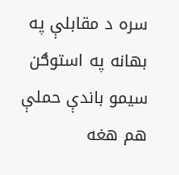سره د مقابلې په بهانه په استوګن سيمو باندې حملې هم هغه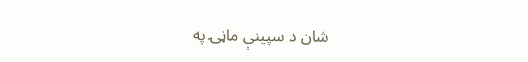شان د سپينې ماڼۍ په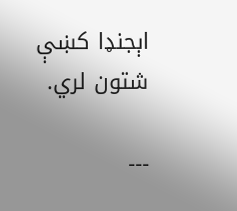اېجنډا کښې شتون لري.

---